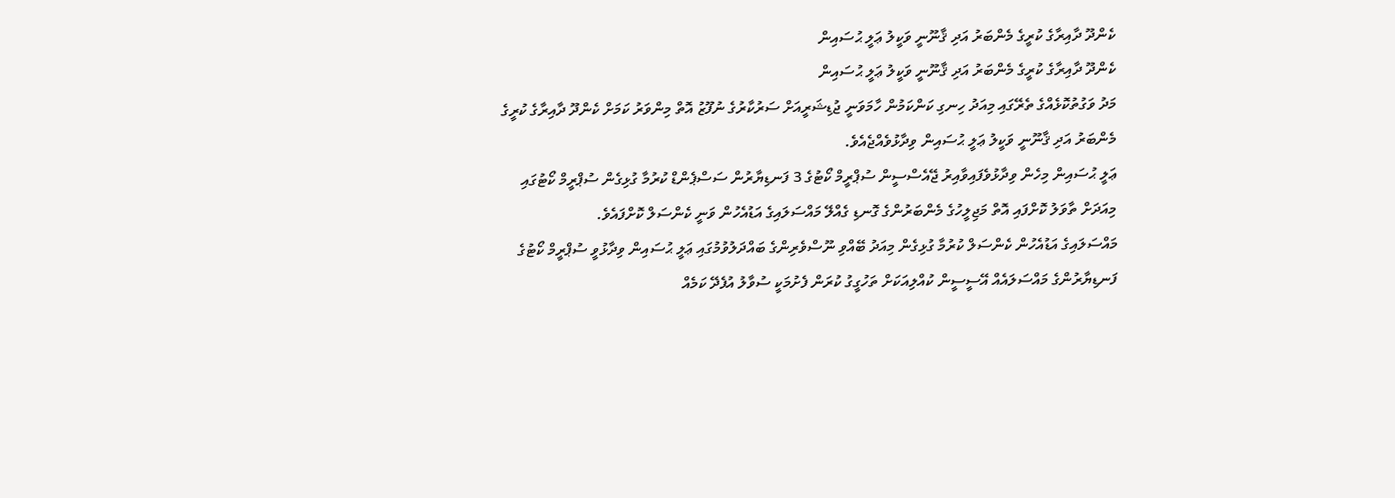ކެންދޫ ދާއިރާގެ ކުރީގެ މެންބަރު އަދި ޤާނޫނީ ވަކީލު ޢަލީ ޙުސައިން
ކެންދޫ ދާއިރާގެ ކުރީގެ މެންބަރު އަދި ޤާނޫނީ ވަކީލު ޢަލީ ޙުސައިން
މަދު ވަގުތުކޮޅެއްގެ ތެރޭގައި މިއަދު ހިނގި ކަންކަމުން ހާމަވަނީ ޖުޑިޝަރީއަށް ސަރުކާރުގެ ނުފޫޒު އޮތް މިންވަރު ކަމަށް ކެންދޫ ދާއިރާގެ ކުރީގެ މެންބަރު އަދި ޤާނޫނީ ވަކީލު ޢަލީ ޙުސައިން ވިދާޅުވެއްޖެއެވެ.
ޢަލީ ޙުސައިން މިހެން ވިދާޅުވެފައިވާއިރު ޖޭއެސްސީން ސުޕްރީމް ކޯޓުގެ 3 ފަނޑިޔާރުން ސަސްޕެންޑް ކުރުމާ ގުޅިގެން ސުޕްރީމް ކޯޓުގައި މިއަދަށް ތާވަލު ކޮށްފައި އޮތް މަޖިލީހުގެ މެންބަރުންގެ ގޮނޑި ގެއްލޭ މައްސަލައިގެ އަޑުއެހުން ވަނީ ކެންސަލް ކޮށްފައެވެ.
މައްސަލައިގެ އަޑުއެހުން ކެންސަލް ކުރުމާ ގުޅިގެން މިއަދު ބޭއްވި ނޫސްވެރިންގެ ބައްދަލުވުމުގައި ޢަލީ ޙުސައިން ވިދާޅުވީ ސުޕްރީމް ކޯޓުގެ ފަނޑިޔާރުންގެ މައްސަލައެއް އޭސީސީން ކުއްލިއަކަށް ތަހުގީގު ކުރަން ފެށުމަކީ ސުވާލު އުފެދޭ ކަމެއް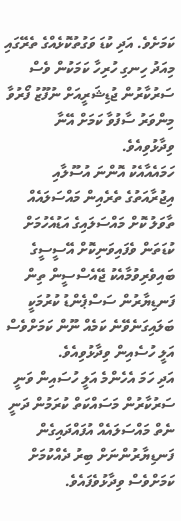ކަމަށެވެ. އަދި ކުޑަ ވަގުތުކޮޅެއްގެ ތެރޭގައި މިއަދު ހިނގި ހުރިހާ ކަމަކުން ވެސް ސަރުކާރުން ޖުޑިޝަރީއަށް ނުފޫޒު ފޯރުވާ މިންވަރު ސާފުވާ ކަމަށް އޭނާ ވިދާޅުވިއެވެ.
ހަމައެއާއެކު އޮންނަ އުސޫލާއި އިޖުރާއަތުގެ ތެރެއިން މައްސަލައެއް ތާވަލު ކޮށް މައްސަލައިގެ އަޑުއެހުމަށް ކުޑަތަން ވެފައިވަނިކޮށް އޭސީސީގެ ބައިވެރިވުމާއެކު ޖޭއެސްސީން ތިން ފަނޑިޔާރުން ސަސްޕެންޑު ކުރުމަކީ ބަލައިގަނެވޭނެ ކަމެއް ނޫން ކަމަށްވެސް އަލީ ހުސެއިން ވިދާޅުވިއެވެ.
އަދި ހަމަ އެހެންމެ އަލީ ހުސައިން ވަނީ ސަރުކާރުން މަސައްކަތް ކުރަމުން ދަނީ ނެތް މައްސަލައެއް އުފައްދައިގެން ފަނޑިޔާރުންނަށް ބިރު ދެއްކުމަށް ކަމަށްވެސް ވިދާޅުވެފައެވެ.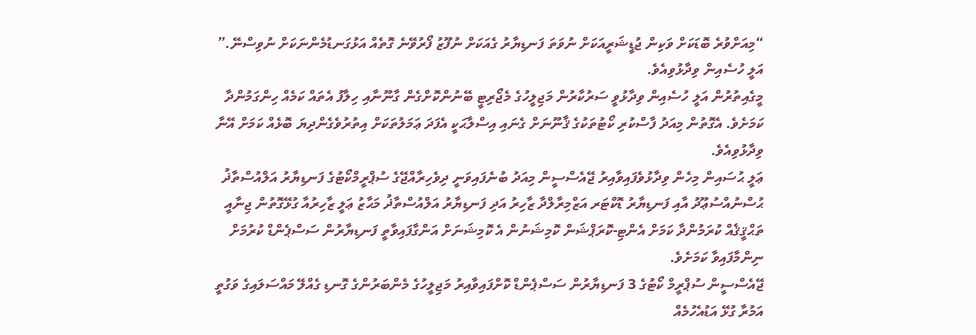“މިއަށްވުރެ ބޮޑަކަށް ވަކިން ޖުޑީޝަރީއަކަށް ނުވަތަ ފަނޑިޔާރު ގެއަކަށް ނުފޫޒު ފޯރުވޭނެ ގޮތެއް އަޅުގަނޑުމެންނަކަށް ނުވިސްނޭ.” އަލީ ހުސެއިން ވިދާޅުވިއެވެ.
މީގެއިތުރުން އަލީ ހުސެއިން ވިދާޅުވީ ސަރުކާރުން މަޖިލީހުގެ މެޖޯރިޓީ ބޭނުންކޮށްގެން ގާނޫނާއި ހިލާފު އެތައް ކަމެއް ހިންގަމުންދާ ކަމަށެވެ. އެގޮތުން މިއަދު ފާސްކުރި ކޯޓުތަކުގެ ޤާނޫނަށް ގެނައި އިސްލާޙަކީ އެފަދަ ޢަމަލުތަކަށް އިތުރުވެގެންދިޔަ ބޮޅެއް ކަމަށް އޭނާ ވިދާޅުވިއެވެ.
ޢަލީ ޙުސައިން މިހެން ވިދާޅުވެފައިވާއިރު ޖޭއެސްސީން މިއަދު ބުނެފައިވަނީ ދިވެހިރާއްޖޭގެ ސުޕްރީމްކޯޓުގެ ފަނޑިޔާރު އަލްއުސްތާޛު ޙުސްނުއްސުޢޫދު އާއި ފަނޑިޔާރު ޑޮކްޓަރ އަޒްމިރާލްދާ ޒާހިރު އަދި ފަނޑިޔާރު އަލްއުސްތާޛު މަޙާޒު ޢަލީ ޒާހިރުއާ ގުޅޭގޮތުން ޖިނާއީ ތަޙްޤީޤެއް ކުރަމުންދާ ކަމަށް އެންޓި-ކޮރަޕްޝަން ކޮމިޝަނުން އެ ކޮމިޝަނަށް އަންގާފައިވާތީ ފަނޑިޔާރުން ސަސްޕެންޑް ކުރުމަށް ނިންމާފައިވާ ކަމަށެވެ.
ޖޭއެސްސީން ސުޕްރީމް ކޯޓުގެ 3 ފަނޑިޔާރުން ސަސްޕެންޑް ކޮށްފައިވާއިރު މަޖިލީހުގެ މެންބަރުންގެ ގޮނޑި ގެއްލޭ މައްސަލައިގެ ވަގުތީ އަމުރާ ގުޅޭ އަޑުއެހުމެއް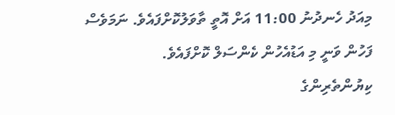މިއަދު ހެނދުނު 11:00 އަށް އޮތީ ތާވަލުކޮށްފައެވެ. ނަމަވެސް ފަހުން ވަނީ މި އަޑުއެހުން ކެންސަލް ކޮށްފައެވެ.
ކިޔުންތެރިންގެ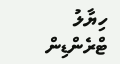ހިޔާލު
ޓްރެންޑިން